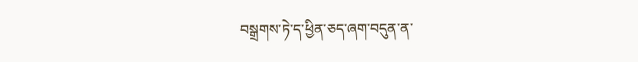བསྒྲགས་ཏེ་ད་ཕྱིན་ཅད་ཞག་བདུན་ན་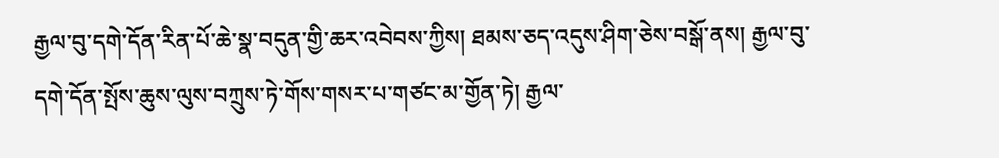རྒྱལ་བུ་དགེ་དོན་རིན་པོ་ཆེ་སྣ་བདུན་གྱི་ཆར་འབེབས་ཀྱིས། ཐམས་ཅད་འདུས་ཤིག་ཅེས་བསྒོ་ནས། རྒྱལ་བུ་དགེ་དོན་སྤོས་ཆུས་ལུས་བཀྲུས་ཏེ་གོས་གསར་པ་གཙང་མ་གྱོན་ཏེ། རྒྱལ་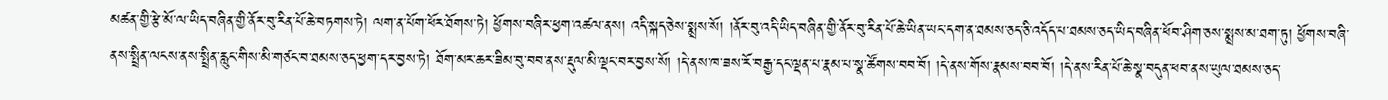མཚན་གྱི་རྩེ་མོ་ལ་ཡིད་བཞིན་གྱི་ནོར་བུ་རིན་པོ་ཆེ་བཏགས་ཏེ། ལག་ན་པོག་ཕོར་ཐོགས་ཏེ། ཕྱོགས་བཞིར་ཕྱག་འཚལ་ནས། འདི་སྐད་ཅེས་སྨྲས་སོ། །ནོར་བུ་འདི་ཡིད་བཞིན་གྱི་ནོར་བུ་རིན་པོ་ཆེ་ཡིན་ཡང་དག་ན་ཐམས་ཅད་ཅི་འདོད་པ་ཐམས་ཅད་ཡིད་བཞིན་ཕོབ་ཤིག་ཅས་སྨྲས་མ་ཐག་ཏུ། ཕྱོགས་བཞི་ནས་སྤྲིན་ལངས་ནས་སྤྲིན་རླུང་གིས་མི་གཙང་བ་ཐམས་ཅད་ཕྱག་དར་བྱས་ཏེ། ཐོག་མར་ཆར་ཟིམ་བུ་བབ་ནས་རྡུལ་མི་ལྡང་བར་བྱས་སོ། །དེ་ནས་ཁ་ཟས་རོ་བརྒྱ་དང་ལྡན་པ་རྣམ་པ་སྣ་ཚོགས་བབ་བོ། །དེ་ནས་གོས་རྣམས་བབ་བོ། །དེ་ནས་རིན་པོ་ཆེ་སྣ་བདུན་ཕབ་ནས་ཡུལ་ཐམས་ཅད་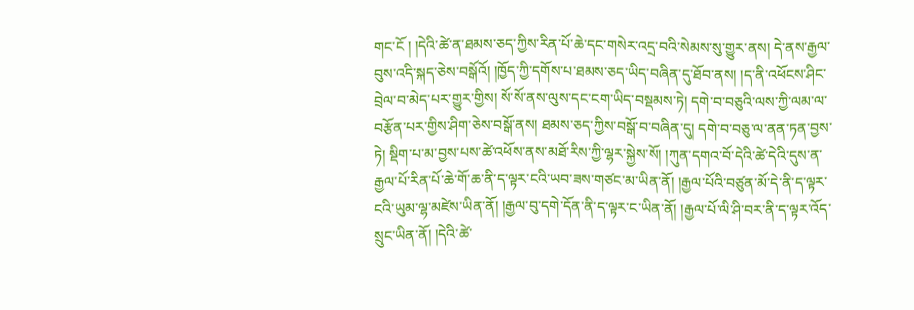གང་ངོ ། །དེའི་ཚེ་ན་ཐམས་ཅད་ཀྱིས་རིན་པོ་ཆེ་དང་གསེར་འདྲ་བའི་སེམས་སུ་གྱུར་ནས། དེ་ནས་རྒྱལ་བུས་འདི་སྐད་ཅེས་བསྒོའོ། །ཁྱོད་ཀྱི་དགོས་པ་ཐམས་ཅད་ཡིད་བཞིན་དུ་ཐོབ་ནས། །ད་ནི་འཕོངས་ཤིང་བྲེལ་བ་མེད་པར་གྱུར་གྱིས། སོ་སོ་ནས་ལུས་དང་ངག་ཡིད་བསྡམས་ཏེ། དགེ་བ་བཅུའི་ལས་ཀྱི་ལམ་ལ་བརྩོན་པར་གྱིས་ཤིག་ཅེས་བསྒོ་ནས། ཐམས་ཅད་ཀྱིས་བསྒོ་བ་བཞིན་དུ། དགེ་བ་བཅུ་ལ་ནན་ཏན་བྱས་ཏེ། སྡིག་པ་མ་བྱས་པས་ཚེ་འཕོས་ནས་མཐོ་རིས་ཀྱི་ལྷར་སྐྱེས་སོ། །ཀུན་དགའ་བོ་དེའི་ཚེ་དེའི་དུས་ན་རྒྱལ་པོ་རིན་པོ་ཆེ་གོ་ཆ་ནི་ད་ལྟར་ངའི་ཡབ་ཟས་གཙང་མ་ཡིན་ནོ། །རྒྱལ་པོའི་བཙུན་མོ་དེ་ནི་ད་ལྟར་ངའི་ཡུམ་ལྷ་མཛེས་ཡིན་ནོ། །རྒྱལ་བུ་དགེ་དོན་ནི་ད་ལྟར་ང་ཡིན་ནོ། །རྒྱལ་པོ་ལི་ཤི་བར་ནི་ད་ལྟར་འོད་སྲུང་ཡིན་ནོ། །དེའི་ཚེ་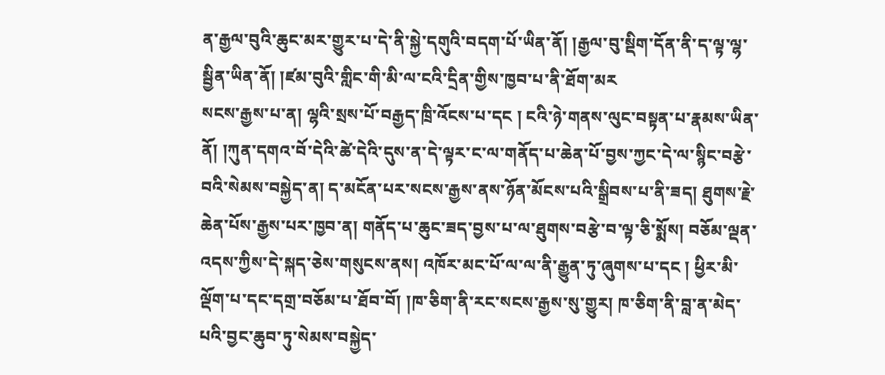ན་རྒྱལ་བུའི་ཆུང་མར་གྱུར་པ་དེ་ནི་སྐྱེ་དགུའི་བདག་པོ་ཡིན་ནོ། །རྒྱལ་བུ་སྡིག་དོན་ནི་ད་ལྟ་ལྷ་སྦྱིན་ཡིན་ནོ། །ཛམ་བུའི་གླིང་གི་མི་ལ་ངའི་དྲིན་གྱིས་ཁྱབ་པ་ནི་ཐོག་མར
སངས་རྒྱས་པ་ན། ལྷའི་སྲས་པོ་བརྒྱད་ཁྲི་འོངས་པ་དང ། ངའི་ཉེ་གནས་ལུང་བསྟན་པ་རྣམས་ཡིན་ནོ། །ཀུན་དགའ་བོ་དེའི་ཚེ་དེའི་དུས་ན་དེ་ལྟར་ང་ལ་གནོད་པ་ཆེན་པོ་བྱས་ཀྱང་དེ་ལ་སྙིང་བརྩེ་བའི་སེམས་བསྐྱེད་ན། ད་མངོན་པར་སངས་རྒྱས་ནས་ཉོན་མོངས་པའི་སྒྲིབས་པ་ནི་ཟད། ཐུགས་རྗེ་ཆེན་པོས་རྒྱས་པར་ཁྱབ་ན། གནོད་པ་ཆུང་ཟད་བྱས་པ་ལ་ཐུགས་བརྩེ་བ་ལྟ་ཅི་སྨོས། བཅོམ་ལྡན་འདས་ཀྱིས་དེ་སྐད་ཅེས་གསུངས་ནས། འཁོར་མང་པོ་ལ་ལ་ནི་རྒྱུན་ཏུ་ཞུགས་པ་དང ། ཕྱིར་མི་ལྡོག་པ་དང་དགྲ་བཅོམ་པ་ཐོབ་བོ། །ཁ་ཅིག་ནི་རང་སངས་རྒྱས་སུ་གྱུར། ཁ་ཅིག་ནི་བླ་ན་མེད་པའི་བྱང་ཆུབ་ཏུ་སེམས་བསྐྱེད་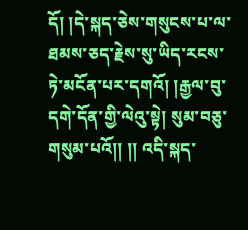དོ། །དེ་སྐད་ཅེས་གསུངས་པ་ལ་ཐམས་ཅད་རྗེས་སུ་ཡིད་རངས་ཏེ་མངོན་པར་དགའོ། །རྒྱལ་བུ་དགེ་དོན་གྱི་ལེའུ་སྟེ། སུམ་བཅུ་གསུམ་པའོ།། །། འདི་སྐད་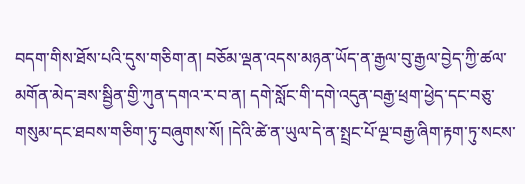བདག་གིས་ཐོས་པའི་དུས་གཅིག་ན། བཅོམ་ལྡན་འདས་མཉན་ཡོད་ན་རྒྱལ་བུ་རྒྱལ་བྱེད་ཀྱི་ཚལ་མགོན་མེད་ཟས་སྦྱིན་གྱི་ཀུན་དགའ་ར་བ་ན། དགེ་སློང་གི་དགེ་འདུན་བརྒྱ་ཕྲག་ཕྱེད་དང་བཅུ་གསུམ་དང་ཐབས་གཅིག་ཏུ་བཞུགས་སོ། །དེའི་ཚེ་ན་ཡུལ་དེ་ན་སྤྲང་པོ་ལྔ་བརྒྱ་ཞིག་རྟག་ཏུ་སངས་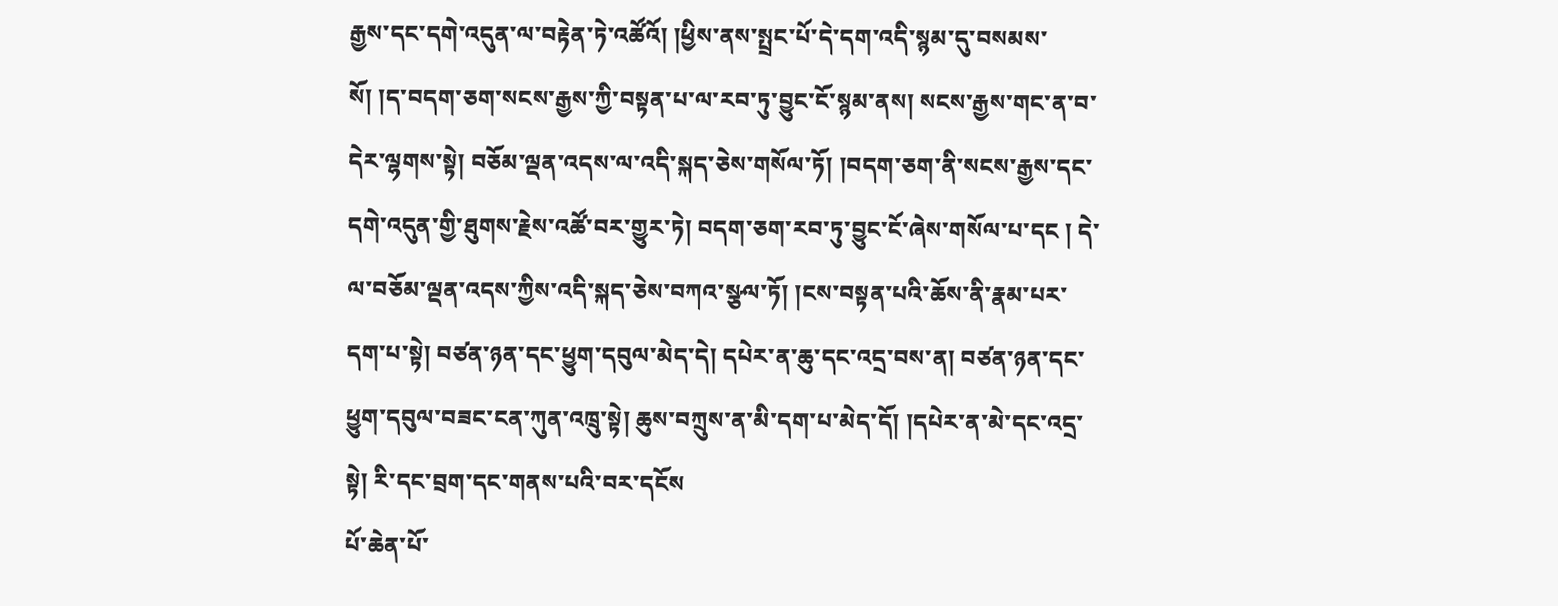རྒྱས་དང་དགེ་འདུན་ལ་བརྟེན་ཏེ་འཚོའོ། །ཕྱིས་ནས་སྤྲང་པོ་དེ་དག་འདི་སྙམ་དུ་བསམས་སོ། །ད་བདག་ཅག་སངས་རྒྱས་ཀྱི་བསྟན་པ་ལ་རབ་ཏུ་བྱུང་ངོ་སྙམ་ནས། སངས་རྒྱས་གང་ན་བ་དེར་ལྷགས་སྟེ། བཅོམ་ལྡན་འདས་ལ་འདི་སྐད་ཅེས་གསོལ་ཏོ། །བདག་ཅག་ནི་སངས་རྒྱས་དང་དགེ་འདུན་གྱི་ཐུགས་རྗེས་འཚོ་བར་གྱུར་ཏེ། བདག་ཅག་རབ་ཏུ་བྱུང་ངོ་ཞེས་གསོལ་པ་དང ། དེ་ལ་བཅོམ་ལྡན་འདས་ཀྱིས་འདི་སྐད་ཅེས་བཀའ་སྩལ་ཏོ། །ངས་བསྟན་པའི་ཆོས་ནི་རྣམ་པར་དག་པ་སྟེ། བཙན་ཉན་དང་ཕྱུག་དབུལ་མེད་དེ། དཔེར་ན་ཆུ་དང་འདྲ་བས་ན། བཙན་ཉན་དང་ཕྱུག་དབུལ་བཟང་ངན་ཀུན་འཁྲུ་སྟེ། ཆུས་བཀྲུས་ན་མི་དག་པ་མེད་དོ། །དཔེར་ན་མེ་དང་འདྲ་སྟེ། རི་དང་བྲག་དང་གནས་པའི་བར་དངོས
པོ་ཆེན་པོ་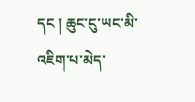དང ། ཆུང་ངུ་ཡང་མི་འཇིག་པ་མེད་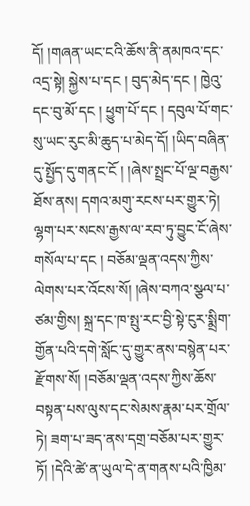དོ། །གཞན་ཡང་ངའི་ཆོས་ནི་ནམཁའ་དང་འདྲ་སྟེ། སྐྱེས་པ་དང ། བུད་མེད་དང ། ཁྱེའུ་དང་བུ་མོ་དང ། ཕྱུག་པོ་དང ། དབུལ་པོ་གང་སུ་ཡང་རུང་མི་ཆུད་པ་མེད་དོ། །ཡིད་བཞིན་དུ་སྤྱོད་དུ་གནང་ངོ ། །ཞེས་སྤྲང་པོ་ལྔ་བརྒྱས་ཐོས་ནས། དགའ་མགུ་རངས་པར་གྱུར་ཏེ། ལྷག་པར་སངས་རྒྱས་ལ་རབ་ཏུ་བྱུང་ངོ་ཞེས་གསོལ་པ་དང ། བཅོམ་ལྡན་འདས་ཀྱིས་ལེགས་པར་འོངས་སོ། །ཞེས་བཀའ་སྩལ་པ་ཙམ་གྱིས། སྐྲ་དང་ཁ་སྤུ་རང་བྱི་སྟེ་ངུར་སྨྲིག་གྱོན་པའི་དགེ་སློང་དུ་གྱུར་ནས་བསྙེན་པར་རྫོགས་སོ། །བཅོམ་ལྡན་འདས་ཀྱིས་ཆོས་བསྟན་པས་ལུས་དང་སེམས་རྣམ་པར་གྲོལ་ཏེ། ཟག་པ་ཟད་ནས་དགྲ་བཅོམ་པར་གྱུར་ཏོ། །དེའི་ཚེ་ན་ཡུལ་དེ་ན་གནས་པའི་ཁྱིམ་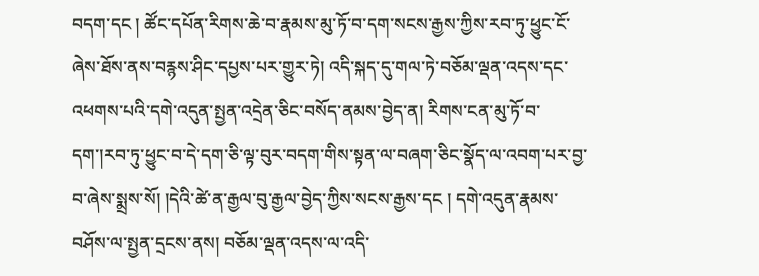བདག་དང ། ཚོང་དཔོན་རིགས་ཆེ་བ་རྣམས་མུ་ཏོ་བ་དག་སངས་རྒྱས་ཀྱིས་རབ་ཏུ་ཕྱུང་ངོ་ཞེས་ཐོས་ནས་བརྙས་ཤིང་དཔྱས་པར་གྱུར་ཏེ། འདི་སྐད་དུ་གལ་ཏེ་བཅོམ་ལྡན་འདས་དང་འཕགས་པའི་དགེ་འདུན་སྤྱན་འདྲེན་ཅིང་བསོད་ནམས་བྱེད་ན། རིགས་ངན་མུ་ཏོ་བ་དག་།རབ་ཏུ་ཕྱུང་བ་དེ་དག་ཅི་ལྟ་བུར་བདག་གིས་སྟན་ལ་བཞག་ཅིང་སྣོད་ལ་འབག་པར་བྱ་བ་ཞེས་སྨྲས་སོ། །དེའི་ཚེ་ན་རྒྱལ་བུ་རྒྱལ་བྱེད་ཀྱིས་སངས་རྒྱས་དང ། དགེ་འདུན་རྣམས་བཤོས་ལ་སྤྱན་དྲངས་ནས། བཅོམ་ལྡན་འདས་ལ་འདི་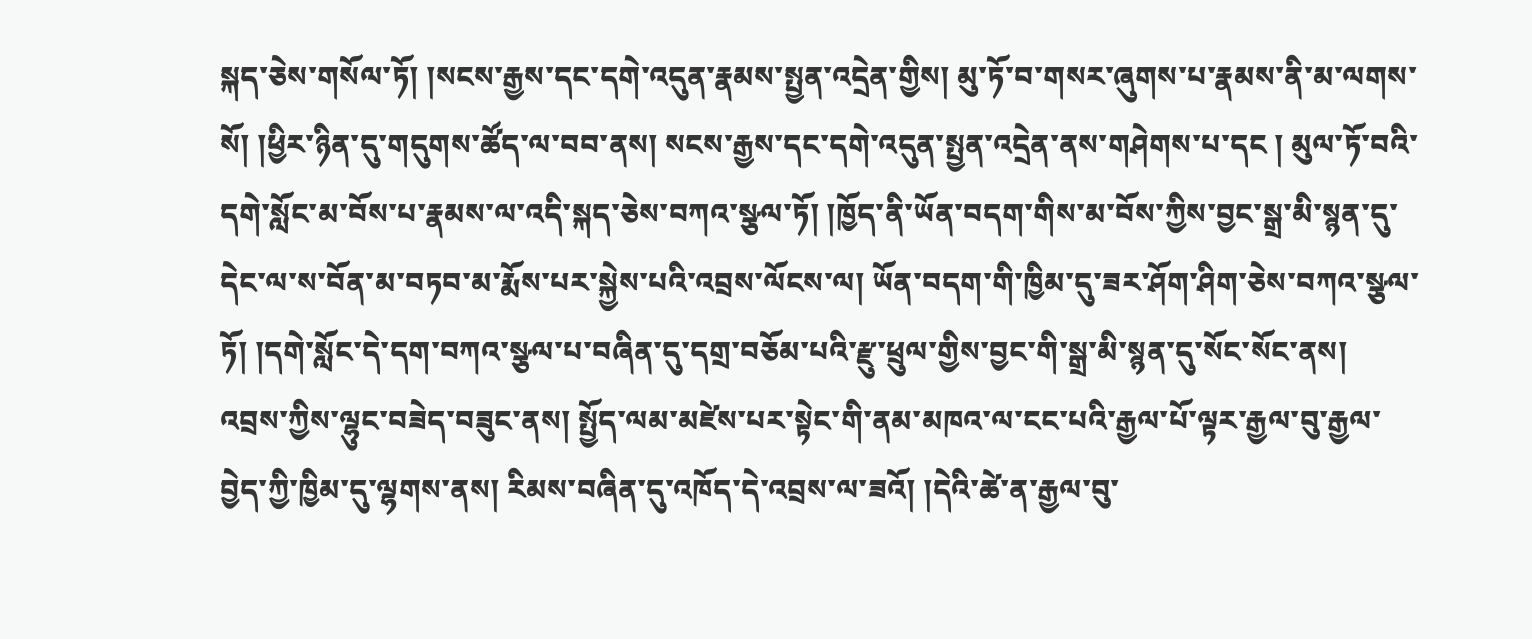སྐད་ཅེས་གསོལ་ཏོ། །སངས་རྒྱས་དང་དགེ་འདུན་རྣམས་སྤྱན་འདྲེན་གྱིས། མུ་ཏོ་བ་གསར་ཞུགས་པ་རྣམས་ནི་མ་ལགས་སོ། །ཕྱིར་ཉིན་དུ་གདུགས་ཚོད་ལ་བབ་ནས། སངས་རྒྱས་དང་དགེ་འདུན་སྤྱན་འདྲེན་ནས་གཤེགས་པ་དང ། མུལ་ཏོ་བའི་དགེ་སློང་མ་བོས་པ་རྣམས་ལ་འདི་སྐད་ཅེས་བཀའ་སྩལ་ཏོ། །ཁྱོད་ནི་ཡོན་བདག་གིས་མ་བོས་ཀྱིས་བྱང་སྒྲ་མི་སྙན་དུ་དེང་ལ་ས་བོན་མ་བཏབ་མ་རྨོས་པར་སྐྱེས་པའི་འབྲས་ལོངས་ལ། ཡོན་བདག་གི་ཁྱིམ་དུ་ཟར་ཤོག་ཤིག་ཅེས་བཀའ་སྩལ་ཏོ། །དགེ་སློང་དེ་དག་བཀའ་སྩལ་པ་བཞིན་དུ་དགྲ་བཅོམ་པའི་རྫུ་ཕྲུལ་གྱིས་བྱང་གི་སྒྲ་མི་སྙན་དུ་སོང་སོང་ནས།
འབྲས་ཀྱིས་ལྷུང་བཟེད་བཟུང་ནས། སྤྱོད་ལམ་མཛེས་པར་སྟེང་གི་ནམ་མཁའ་ལ་ངང་པའི་རྒྱལ་པོ་ལྟར་རྒྱལ་བུ་རྒྱལ་བྱེད་ཀྱི་ཁྱིམ་དུ་ལྷགས་ནས། རིམས་བཞིན་དུ་འཁོད་དེ་འབྲས་ལ་ཟའོ། །དེའི་ཚེ་ན་རྒྱལ་བུ་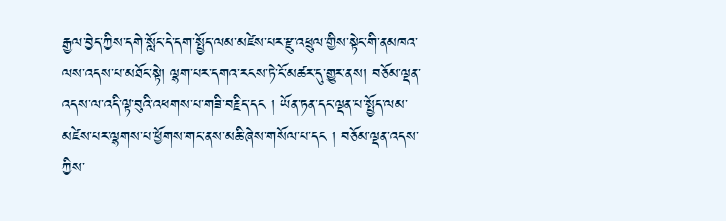རྒྱལ་བྱེད་ཀྱིས་དགེ་སློང་དེ་དག་སྤྱོད་ལམ་མཛེས་པར་རྫུ་འཕྲུལ་གྱིས་སྟེང་གི་ནམཁའ་ལས་འདས་པ་མཐོང་སྟེ། ལྷག་པར་དགའ་རངས་ཏེ་ངོ་མཚར་དུ་གྱུར་ནས། བཅོམ་ལྡན་འདས་ལ་འདི་ལྟ་བུའི་འཕགས་པ་གཟི་བརྗིད་དང ། ཡོན་ཏན་དང་ལྡན་པ་སྤྱོད་ལམ་མཛེས་པར་ལྷགས་པ་ཕྱོགས་གང་ནས་མཆི་ཞེས་གསོལ་པ་དང ། བཅོམ་ལྡན་འདས་ཀྱིས་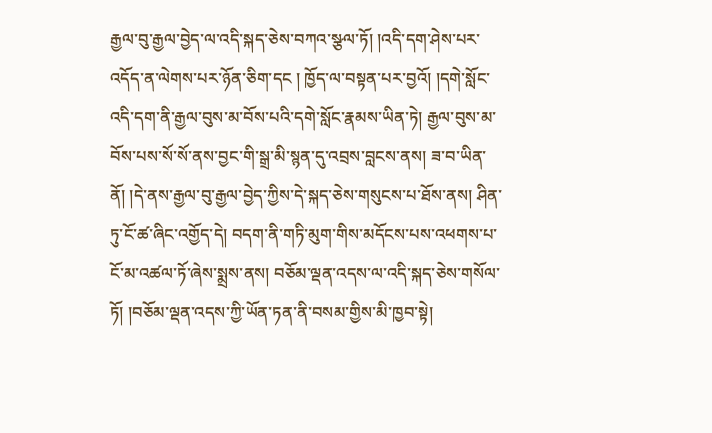རྒྱལ་བུ་རྒྱལ་བྱེད་ལ་འདི་སྐད་ཅེས་བཀའ་སྩལ་ཏོ། །འདི་དག་ཤེས་པར་འདོད་ན་ལེགས་པར་ཉོན་ཅིག་དང ། ཁྱོད་ལ་བསྟན་པར་བྱའོ། །དགེ་སློང་འདི་དག་ནི་རྒྱལ་བུས་མ་བོས་པའི་དགེ་སློང་རྣམས་ཡིན་ཏེ། རྒྱལ་བུས་མ་བོས་པས་སོ་སོ་ནས་བྱང་གི་སྒྲ་མི་སྙན་དུ་འབྲས་བླངས་ནས། ཟ་བ་ཡིན་ནོ། །དེ་ནས་རྒྱལ་བུ་རྒྱལ་བྱེད་ཀྱིས་དེ་སྐད་ཅེས་གསུངས་པ་ཐོས་ནས། ཤིན་ཏུ་ངོ་ཚ་ཞིང་འགྱོད་དེ། བདག་ནི་གཏི་མུག་གིས་མདོངས་པས་འཕགས་པ་ངོ་མ་འཚལ་ཏོ་ཞེས་སྨྲས་ནས། བཅོམ་ལྡན་འདས་ལ་འདི་སྐད་ཅེས་གསོལ་ཏོ། །བཅོམ་ལྡན་འདས་ཀྱི་ཡོན་ཏན་ནི་བསམ་གྱིས་མི་ཁྱབ་སྟེ།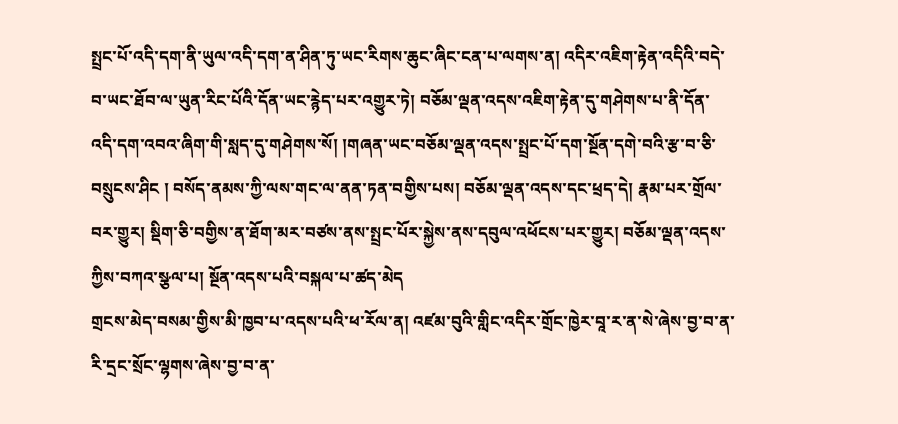སྤྲང་པོ་འདི་དག་ནི་ཡུལ་འདི་དག་ན་ཤིན་ཏུ་ཡང་རིགས་ཆུང་ཞིང་ངན་པ་ལགས་ན། འདིར་འཇིག་རྟེན་འདིའི་བདེ་བ་ཡང་ཐོབ་ལ་ཡུན་རིང་པོའི་དོན་ཡང་རྙེད་པར་འགྱུར་ཏེ། བཅོམ་ལྡན་འདས་འཇིག་རྟེན་དུ་གཤེགས་པ་ནི་དོན་འདི་དག་འབའ་ཞིག་གི་སླད་དུ་གཤེགས་སོ། །གཞན་ཡང་བཅོམ་ལྡན་འདས་སྤྲང་པོ་དག་སྔོན་དགེ་བའི་རྩ་བ་ཅི་བསྲུངས་ཤིང ། བསོད་ནམས་ཀྱི་ལས་གང་ལ་ནན་ཏན་བགྱིས་པས། བཅོམ་ལྡན་འདས་དང་ཕྲད་དེ། རྣམ་པར་གྲོལ་བར་གྱུར། སྡིག་ཅི་བགྱིས་ན་ཐོག་མར་བཙས་ནས་སྤྲང་པོར་སྐྱེས་ནས་དབུལ་འཕོངས་པར་གྱུར། བཅོམ་ལྡན་འདས་ཀྱིས་བཀའ་སྩལ་པ། སྔོན་འདས་པའི་བསྐལ་པ་ཚད་མེད
གྲངས་མེད་བསམ་གྱིས་མི་ཁྱབ་པ་འདས་པའི་ཕ་རོལ་ན། འཛམ་བུའི་གླིང་འདིར་གྲོང་ཁྱེར་བཱ་ར་ན་སེ་ཞེས་བྱ་བ་ན་རི་དྲང་སྲོང་ལྷགས་ཞེས་བྱ་བ་ན་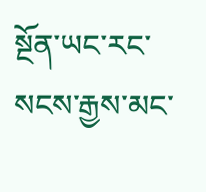སྔོན་ཡང་རང་སངས་རྒྱས་མང་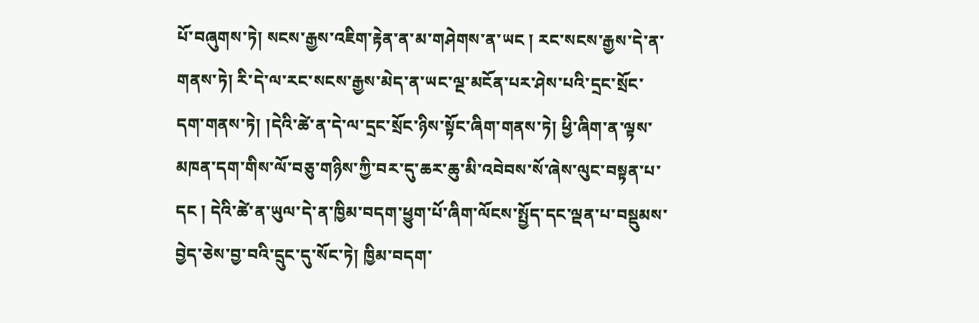པོ་བཞུགས་ཏེ། སངས་རྒྱས་འཇིག་རྟེན་ན་མ་གཤེགས་ན་ཡང ། རང་སངས་རྒྱས་དེ་ན་གནས་ཏེ། རི་དེ་ལ་རང་སངས་རྒྱས་མེད་ན་ཡང་ལྔ་མངོན་པར་ཤེས་པའི་དྲང་སྲོང་དག་གནས་ཏེ། །དེའི་ཚེ་ན་དེ་ལ་དྲང་སྲོང་ཉིས་སྟོང་ཞིག་གནས་ཏེ། ཕྱི་ཞིག་ན་ལྟས་མཁན་དག་གིས་ལོ་བཅུ་གཉིས་ཀྱི་བར་དུ་ཆར་ཆུ་མི་འབེབས་སོ་ཞེས་ལུང་བསྟན་པ་དང ། དེའི་ཚེ་ན་ཡུལ་དེ་ན་ཁྱིམ་བདག་ཕྱུག་པོ་ཞིག་ལོངས་སྤྱོད་དང་ལྡན་པ་བསྡུམས་བྱེད་ཅེས་བྱ་བའི་དྲུང་དུ་སོང་ཏེ། ཁྱིམ་བདག་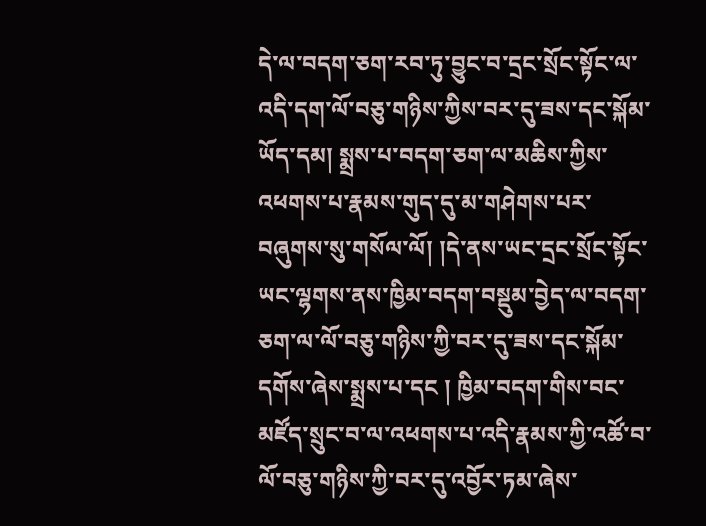དེ་ལ་བདག་ཅག་རབ་ཏུ་བྱུང་བ་དྲང་སྲོང་སྟོང་ལ་འདི་དག་ལོ་བཅུ་གཉིས་ཀྱིས་བར་དུ་ཟས་དང་སྐོམ་ཡོད་དམ། སྨྲས་པ་བདག་ཅག་ལ་མཆིས་ཀྱིས་འཕགས་པ་རྣམས་གུད་དུ་མ་གཤེགས་པར་བཞུགས་སུ་གསོལ་ལོ། །དེ་ནས་ཡང་དྲང་སྲོང་སྟོང་ཡང་ལྷགས་ནས་ཁྱིམ་བདག་བསྡུམ་བྱེད་ལ་བདག་ཅག་ལ་ལོ་བཅུ་གཉིས་ཀྱི་བར་དུ་ཟས་དང་སྐོམ་དགོས་ཞེས་སྨྲས་པ་དང ། ཁྱིམ་བདག་གིས་བང་མཛོད་སྲུང་བ་ལ་འཕགས་པ་འདི་རྣམས་ཀྱི་འཚོ་བ་ལོ་བཅུ་གཉིས་ཀྱི་བར་དུ་འབྱོར་ཏམ་ཞེས་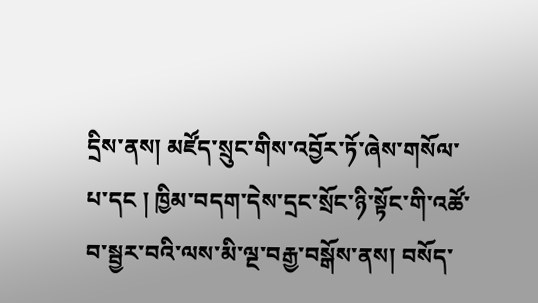དྲིས་ནས། མཛོད་སྲུང་གིས་འབྱོར་ཏོ་ཞེས་གསོལ་པ་དང ། ཁྱིམ་བདག་དེས་དྲང་སྲོང་ཉི་སྟོང་གི་འཚོ་བ་སྦྱར་བའི་ལས་མི་ལྔ་བརྒྱ་བསྒོས་ནས། བསོད་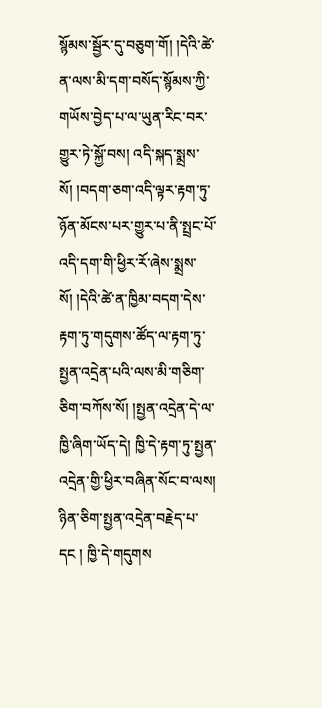སྙོམས་སྦྱོར་དུ་བཅུག་གོ། །དེའི་ཚེ་ན་ལས་མི་དག་བསོད་སྙོམས་ཀྱི་གཡོས་བྱེད་པ་ལ་ཡུན་རིང་བར་གྱུར་ཏེ་སྐྱོ་བས། འདི་སྐད་སྨྲས་སོ། །བདག་ཅག་འདི་ལྟར་རྟག་ཏུ་ཉོན་མོངས་པར་གྱུར་པ་ནི་སྤྲང་པོ་འདི་དག་གི་ཕྱིར་རོ་ཞེས་སྨྲས་སོ། །དེའི་ཚེ་ན་ཁྱིམ་བདག་དེས་རྟག་ཏུ་གདུགས་ཚོད་ལ་རྟག་ཏུ་སྤྱན་འདྲེན་པའི་ལས་མི་གཅིག་ཅིག་བཀོས་སོ། །སྤྱན་འདྲེན་དེ་ལ་ཁྱི་ཞིག་ཡོད་དེ། ཁྱི་དེ་རྟག་ཏུ་སྤྱན་འདྲེན་གྱི་ཕྱིར་བཞིན་སོང་བ་ལས། ཉིན་ཅིག་སྤྱན་འདྲེན་བརྗེད་པ་དང ། ཁྱི་དེ་གདུགས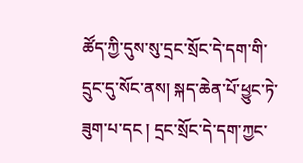ཚོད་ཀྱི་དུས་སུ་དྲང་སྲོང་དེ་དག་གི་དྲུང་དུ་སོང་ནས། སྐད་ཆེན་པོ་ཕྱུང་ཏེ་ཟུག་པ་དང ། དྲང་སྲོང་དེ་དག་ཀྱང་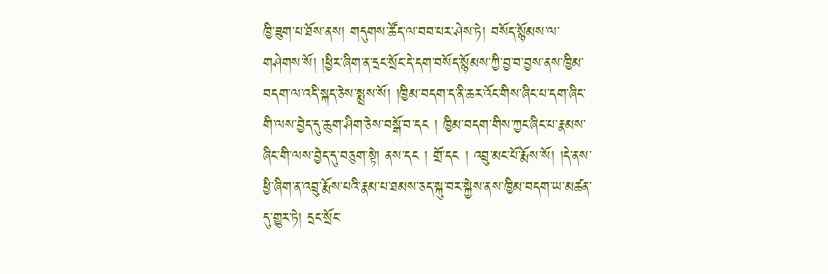ཁྱི་ཟུག་པ་ཐོས་ནས། གདུགས་ཚོད་ལ་བབ་པར་ཤེས་ཏེ། བསོད་སྙོམས་ལ་གཤེགས་སོ། །ཕྱིར་ཞིག་ན་དྲང་སྲོང་དེ་དག་བསོད་སྙོམས་ཀྱི་བྱ་བ་བྱས་ནས་ཁྱིམ་བདག་ལ་འདི་སྐད་ཅེས་སྨྲས་སོ། །ཁྱིམ་བདག་ད་ནི་ཆར་འོང་གིས་ཞིང་པ་དག་ཞིང་གི་ལས་བྱེད་དུ་ཆུག་ཤིག་ཅེས་བསྒོ་བ་དང ། ཁྱིམ་བདག་གིས་ཀྱང་ཞིང་པ་རྣམས་ཞིང་གི་ལས་བྱེད་དུ་བཅུག་སྟེ། ནས་དང ། གྲོ་དང ། འབྲུ་མང་པོ་རྨོས་སོ། །དེ་ནས་ཕྱི་ཞིག་ན་འབྲུ་རྨོས་པའི་རྣམ་པ་ཐམས་ཅད་སྐུ་བར་སྐྱེས་ནས་ཁྱིམ་བདག་ཡ་མཚན་དུ་གྱུར་ཏེ། དྲང་སྲོང་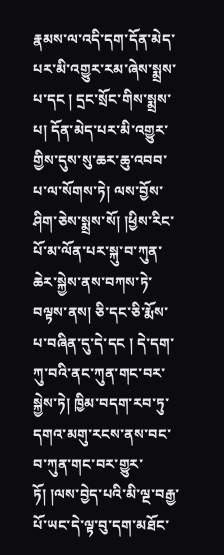རྣམས་ལ་འདི་དག་དོན་མེད་པར་མི་འགྱུར་རམ་ཞེས་སྨྲས་པ་དང ། དྲང་སྲོང་གིས་སྨྲས་པ། དོན་མེད་པར་མི་འགྱུར་གྱིས་དུས་སུ་ཆར་ཆུ་འབབ་པ་ལ་སོགས་ཏེ། ལས་བྱོས་ཤིག་ཅེས་སྨྲས་སོ། །ཕྱིས་རིང་པོ་མ་ལོན་པར་སྐུ་བ་ཀུན་ཆེར་སྐྱེས་ནས་བཀས་ཏེ་བལྟས་ནས། ཅི་དང་ཅི་རྨོས་པ་བཞིན་དུ་དེ་དང ། དེ་དག་ཀུ་བའི་ནང་ཀུན་གང་བར་སྐྱེས་ཏེ། ཁྱིམ་བདག་རབ་ཏུ་དགའ་མགུ་རངས་ནས་བང་བ་ཀུན་གང་བར་གྱུར་ཏོ། །ལས་བྱེད་པའི་མི་ལྔ་བརྒྱ་པོ་ཡང་དེ་ལྟ་བུ་དག་མཐོང་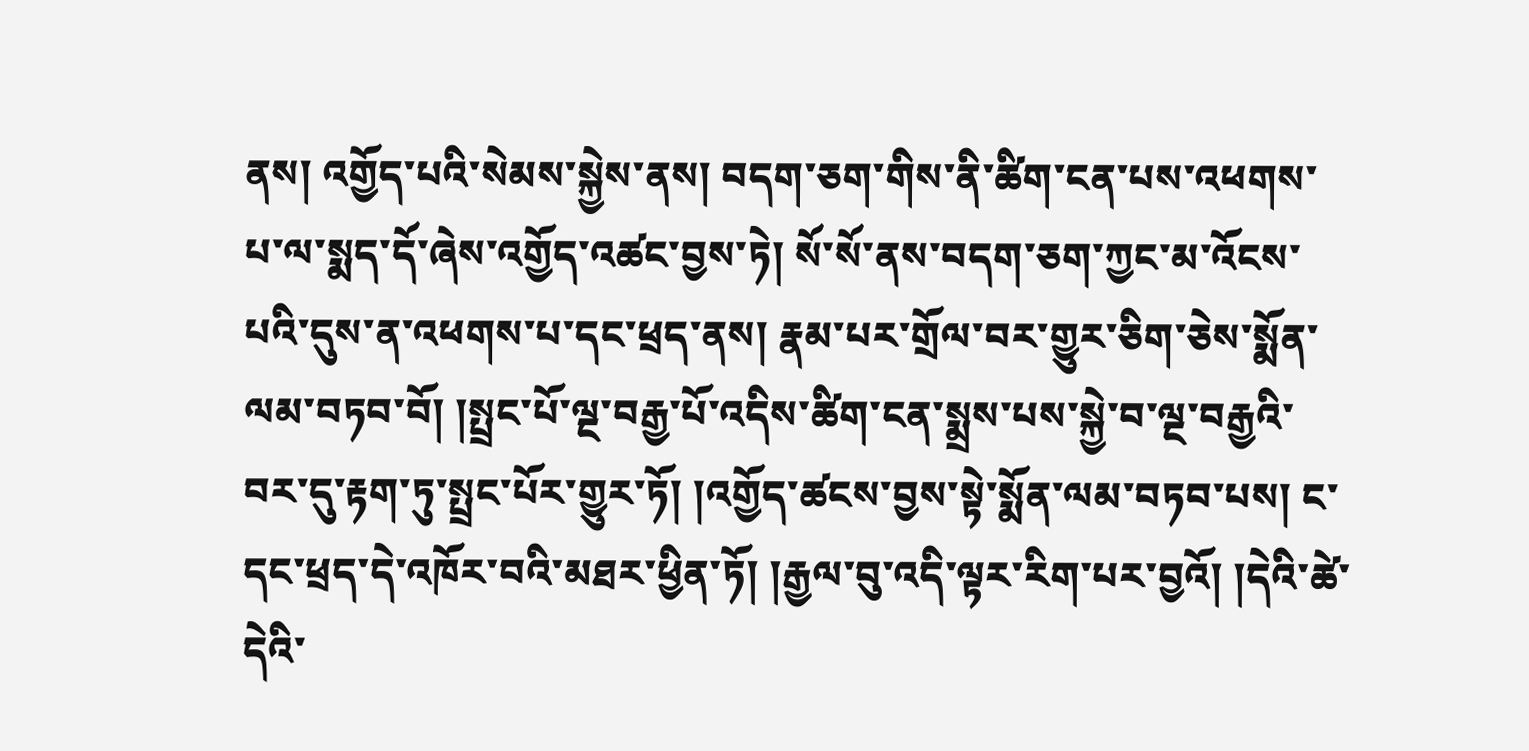ནས། འགྱོད་པའི་སེམས་སྐྱེས་ནས། བདག་ཅག་གིས་ནི་ཚིག་ངན་པས་འཕགས་པ་ལ་སྨད་དོ་ཞེས་འགྱོད་འཚང་བྱས་ཏེ། སོ་སོ་ནས་བདག་ཅག་ཀྱང་མ་འོངས་པའི་དུས་ན་འཕགས་པ་དང་ཕྲད་ནས། རྣམ་པར་གྲོལ་བར་གྱུར་ཅིག་ཅེས་སྨོན་ལམ་བཏབ་བོ། །སྤྲང་པོ་ལྔ་བརྒྱ་པོ་འདིས་ཚིག་ངན་སྨྲས་པས་སྐྱེ་བ་ལྔ་བརྒྱའི་བར་དུ་རྟག་ཏུ་སྤྲང་པོར་གྱུར་ཏོ། །འགྱོད་ཚངས་བྱས་སྟེ་སྨོན་ལམ་བཏབ་པས། ང་དང་ཕྲད་དེ་འཁོར་བའི་མཐར་ཕྱིན་ཏོ། །རྒྱལ་བུ་འདི་ལྟར་རིག་པར་བྱའོ། །དེའི་ཚེ་དེའི་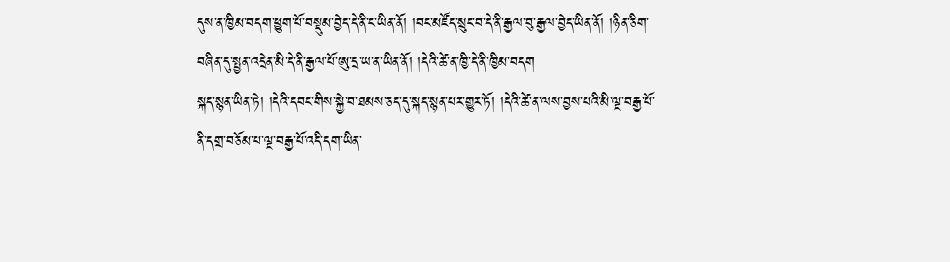དུས་ན་ཁྱིམ་བདག་ཕྱུག་པོ་བསྡུམ་བྱེད་དེ་ནི་ང་ཡིན་ནོ། །བང་མཛོད་སྲུང་བ་དེ་ནི་རྒྱལ་བུ་རྒྱལ་བྱེད་ཡིན་ནོ། །ཉིན་ཅིག་བཞིན་དུ་སྤྱན་འདྲེན་མི་དེ་ནི་རྒྱལ་པོ་ཨུ་དྲ་ཡ་ན་ཡིན་ནོ། །དེའི་ཚེ་ན་ཁྱི་དེ་ནི་ཁྱིམ་བདག
སྐད་སྙན་ཡིན་ཏེ། །དེའི་དབང་གིས་སྐྱེ་བ་ཐམས་ཅད་དུ་སྐད་སྙན་པར་གྱུར་ཏོ། །དེའི་ཚེ་ན་ལས་བྱས་པའི་མི་ལྔ་བརྒྱ་པོ་ནི་དགྲ་བཅོམ་པ་ལྔ་བརྒྱ་པོ་འདི་དག་ཡིན་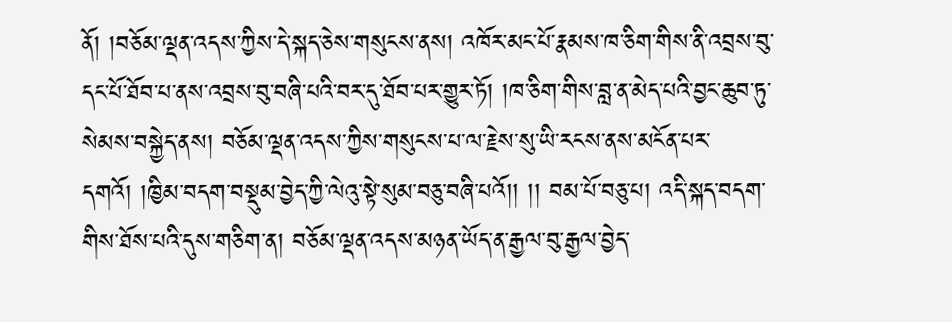ནོ། །བཅོམ་ལྡན་འདས་ཀྱིས་དེ་སྐད་ཅེས་གསུངས་ནས། འཁོར་མང་པོ་རྣམས་ཁ་ཅིག་གིས་ནི་འབྲས་བུ་དང་པོ་ཐོབ་པ་ནས་འབྲས་བུ་བཞི་པའི་བར་དུ་ཐོབ་པར་གྱུར་ཏོ། །ཁ་ཅིག་གིས་བླ་ན་མེད་པའི་བྱང་ཆུབ་ཏུ་སེམས་བསྐྱེད་ནས། བཅོམ་ལྡན་འདས་ཀྱིས་གསུངས་པ་ལ་རྗེས་སུ་ཡི་རངས་ནས་མངོན་པར་དགའོ། །ཁྱིམ་བདག་བསྡུམ་བྱེད་ཀྱི་ལེའུ་སྟེ་སུམ་བཅུ་བཞི་པའོ།། །། བམ་པོ་བཅུ་པ། འདི་སྐད་བདག་གིས་ཐོས་པའི་དུས་གཅིག་ན། བཅོམ་ལྡན་འདས་མཉན་ཡོད་ན་རྒྱལ་བུ་རྒྱལ་བྱེད་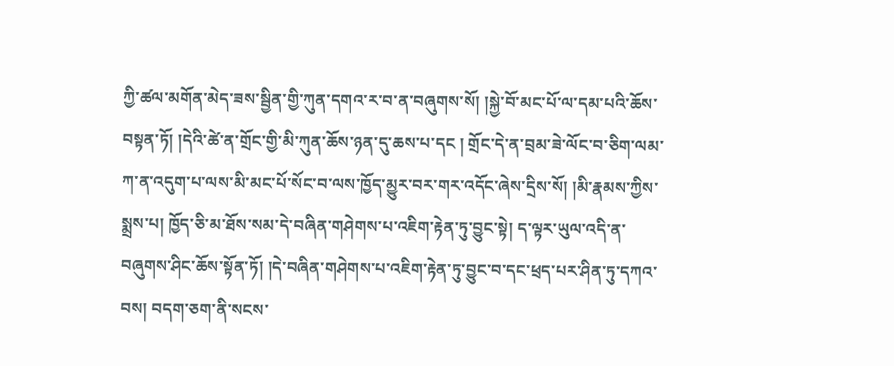ཀྱི་ཚལ་མགོན་མེད་ཟས་སྦྱིན་གྱི་ཀུན་དགའ་ར་བ་ན་བཞུགས་སོ། །སྐྱེ་བོ་མང་པོ་ལ་དམ་པའི་ཆོས་བསྟན་ཏོ། །དེའི་ཚེ་ན་གྲོང་གྱི་མི་ཀུན་ཆོས་ཉན་དུ་ཆས་པ་དང ། གྲོང་དེ་ན་བྲམ་ཟེ་ལོང་བ་ཅིག་ལམ་ཀ་ན་འདུག་པ་ལས་མི་མང་པོ་སོང་བ་ལས་ཁྱོད་མྱུར་བར་གར་འདོང་ཞེས་དྲིས་སོ། །མི་རྣམས་ཀྱིས་སྨྲས་པ། ཁྱོད་ཅི་མ་ཐོས་སམ་དེ་བཞིན་གཤེགས་པ་འཇིག་རྟེན་ཏུ་བྱུང་སྟེ། ད་ལྟར་ཡུལ་འདི་ན་བཞུགས་ཤིང་ཆོས་སྟོན་ཏོ། །དེ་བཞིན་གཤེགས་པ་འཇིག་རྟེན་ཏུ་བྱུང་བ་དང་ཕྲད་པར་ཤིན་ཏུ་དཀའ་བས། བདག་ཅག་ནི་སངས་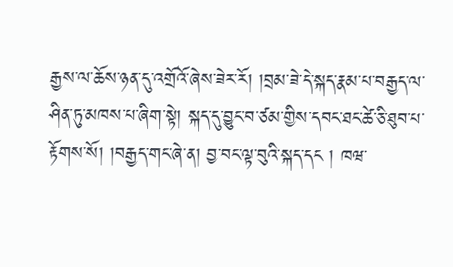རྒྱས་ལ་ཆོས་ཉན་དུ་འགྲོའོ་ཞེས་ཟེར་རོ། །བྲམ་ཟེ་དེ་སྐད་རྣམ་པ་བརྒྱད་ལ་ཤིན་ཏུ་མཁས་པ་ཞིག་སྟེ། སྐད་དུ་བྱུང་བ་ཙམ་གྱིས་དབང་ཐང་ཚེ་ཅི་ཐུབ་པ་རྟོགས་སོ། །བརྒྱད་གང་ཞེ་ན། བྱ་བང་ལྟ་བུའི་སྐད་དང ། ཁཝ་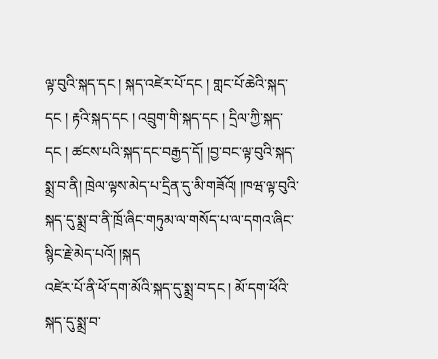ལྟ་བུའི་སྐད་དང ། སྐད་འཛེར་པོ་དང ། གླང་པོ་ཆེའི་སྐད་དང ། རྟའི་སྐད་དང ། འབྲུག་གི་སྐད་དང ། དྲིལ་ཀྱི་སྐད་དང ། ཚངས་པའི་སྐད་དང་བརྒྱད་དོ། །བྱ་བང་ལྟ་བུའི་སྐད་སྨྲ་བ་ནི། ཁྲེལ་ལྟས་མེད་པ་དྲིན་དུ་མི་གཟོའོ། །ཁཝ་ལྟ་བུའི་སྐད་དུ་སྨྲ་བ་ནི་ཁྲོ་ཞིང་གཏུམ་ལ་གསོད་པ་ལ་དགའ་ཞིང་སྙིང་རྗེ་མེད་པའོ། །སྐད
འཛེར་པོ་ནི་ཕོ་དག་མོའི་སྐད་དུ་སྨྲ་བ་དང ། མོ་དག་ཕོའི་སྐད་དུ་སྨྲ་བ་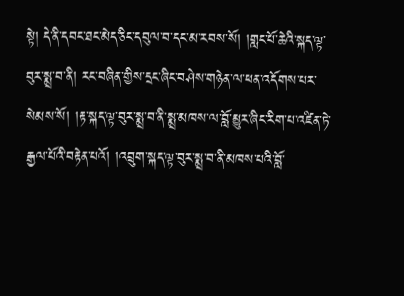སྟེ། དེ་ནི་དབང་ཐང་མེད་ཅིང་དབུལ་བ་དང་མ་རབས་སོ། །གླང་པོ་ཆེའི་སྐད་ལྟ་བུར་སྨྲ་བ་ནི། རང་བཞིན་གྱིས་དྲང་ཞིང་བཤེས་གཉེན་ལ་ཕན་འདོགས་པར་སེམས་སོ། །རྟ་སྐད་ལྟ་བུར་སྨྲ་བ་ནི་སྨྲ་མཁས་ལ་བློ་མྱུར་ཞིང་རིག་པ་འཛིན་ཏེ་རྒྱལ་པོའི་བརྟེན་པའོ། །འབྲུག་སྐད་ལྟ་བུར་སྨྲ་བ་ནི་མཁས་པའི་བློ་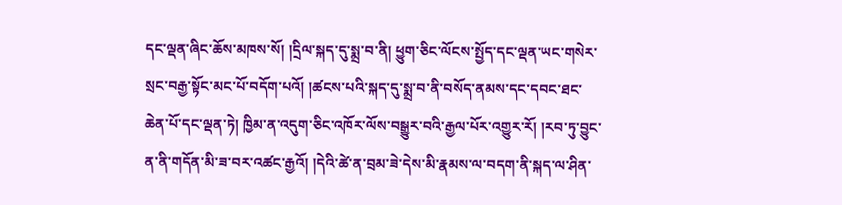དང་ལྡན་ཞིང་ཆོས་མཁས་སོ། །དྲིལ་སྐད་དུ་སྨྲ་བ་ནི། ཕྱུག་ཅིང་ལོངས་སྤྱོད་དང་ལྡན་ཡང་གསེར་སྲང་བརྒྱ་སྟོང་མང་པོ་བདོག་པའོ། །ཚངས་པའི་སྐད་དུ་སྨྲ་བ་ནི་བསོད་ནམས་དང་དབང་ཐང་ཆེན་པོ་དང་ལྡན་ཏེ། ཁྱིམ་ན་འདུག་ཅིང་འཁོར་ལོས་བསྒྱུར་བའི་རྒྱལ་པོར་འགྱུར་རོ། །རབ་ཏུ་བྱུང་ན་ནི་གདོན་མི་ཟ་བར་འཚང་རྒྱའོ། །དེའི་ཚེ་ན་བྲམ་ཟེ་དེས་མི་རྣམས་ལ་བདག་ནི་སྐད་ལ་ཤིན་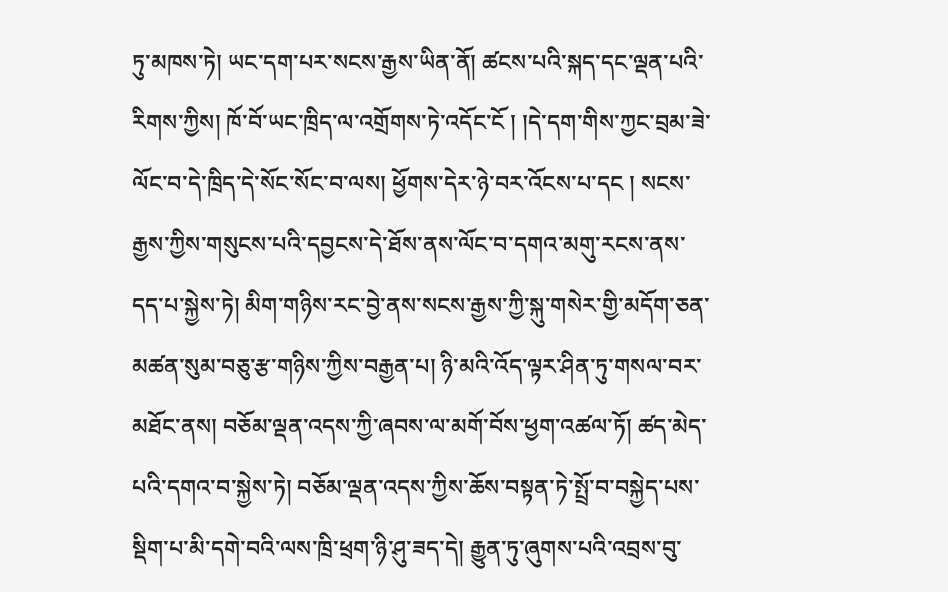ཏུ་མཁས་ཏེ། ཡང་དག་པར་སངས་རྒྱས་ཡིན་ནོ། ཚངས་པའི་སྐད་དང་ལྡན་པའི་རིགས་ཀྱིས། ཁོ་བོ་ཡང་ཁྲིད་ལ་འགྲོགས་ཏེ་འདོང་ངོ ། །དེ་དག་གིས་ཀྱང་བྲམ་ཟེ་ལོང་བ་དེ་ཁྲིད་དེ་སོང་སོང་བ་ལས། ཕྱོགས་དེར་ཉེ་བར་འོངས་པ་དང ། སངས་རྒྱས་ཀྱིས་གསུངས་པའི་དབྱངས་དེ་ཐོས་ནས་ལོང་བ་དགའ་མགུ་རངས་ནས་དད་པ་སྐྱེས་ཏེ། མིག་གཉིས་རང་བྱེ་ནས་སངས་རྒྱས་ཀྱི་སྐུ་གསེར་གྱི་མདོག་ཅན་མཚན་སུམ་བཅུ་རྩ་གཉིས་ཀྱིས་བརྒྱན་པ། ཉི་མའི་འོད་ལྟར་ཤིན་ཏུ་གསལ་བར་མཐོང་ནས། བཅོམ་ལྡན་འདས་ཀྱི་ཞབས་ལ་མགོ་བོས་ཕྱག་འཚལ་ཏོ། ཚད་མེད་པའི་དགའ་བ་སྐྱེས་ཏེ། བཅོམ་ལྡན་འདས་ཀྱིས་ཆོས་བསྟན་ཏེ་སྤྲོ་བ་བསྐྱེད་པས་སྡིག་པ་མི་དགེ་བའི་ལས་ཁྲི་ཕྲག་ཉི་ཤུ་ཟད་དེ། རྒྱུན་ཏུ་ཞུགས་པའི་འབྲས་བུ་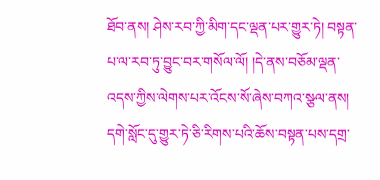ཐོབ་ནས། ཤེས་རབ་ཀྱི་མིག་དང་ལྡན་པར་གྱུར་ཏེ། བསྟན་པ་ལ་རབ་ཏུ་བྱུང་བར་གསོལ་ལོ། །དེ་ནས་བཅོམ་ལྡན་འདས་ཀྱིས་ལེགས་པར་འོངས་སོ་ཞེས་བཀའ་སྩལ་ནས། དགེ་སློང་དུ་གྱུར་ཏེ་ཅི་རིགས་པའི་ཆོས་བསྟན་པས་དགྲ་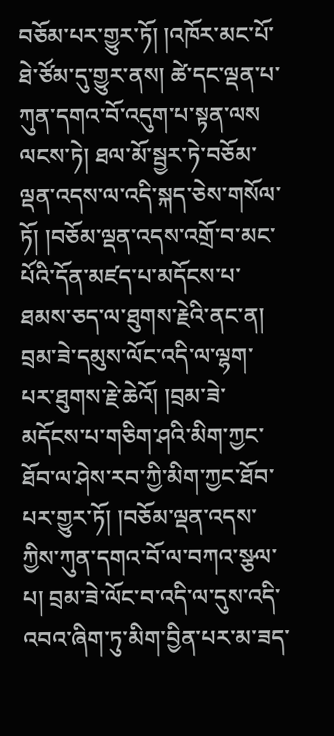བཅོམ་པར་གྱུར་ཏོ། །འཁོར་མང་པོ་ཐེ་ཙོམ་དུ་གྱུར་ནས། ཚེ་དང་ལྡན་པ་ཀུན་དགའ་བོ་འདུག་པ་སྟན་ལས
ལངས་ཏེ། ཐལ་མོ་སྦྱར་ཏེ་བཅོམ་ལྡན་འདས་ལ་འདི་སྐད་ཅེས་གསོལ་ཏོ། །བཅོམ་ལྡན་འདས་འགྲོ་བ་མང་པོའི་དོན་མཛད་པ་མདོངས་པ་ཐམས་ཅད་ལ་ཐུགས་རྗེའི་ནང་ན། བྲམ་ཟེ་དམུས་ལོང་འདི་ལ་ལྷག་པར་ཐུགས་རྗེ་ཆེའོ། །བྲམ་ཟེ་མདོངས་པ་གཅིག་ཤའི་མིག་ཀྱང་ཐོབ་ལ་ཤེས་རབ་ཀྱི་མིག་ཀྱང་ཐོབ་པར་གྱུར་ཏོ། །བཅོམ་ལྡན་འདས་ཀྱིས་ཀུན་དགའ་བོ་ལ་བཀའ་སྩལ་པ། བྲམ་ཟེ་ལོང་བ་འདི་ལ་དུས་འདི་འབའ་ཞིག་ཏུ་མིག་བྱིན་པར་མ་ཟད་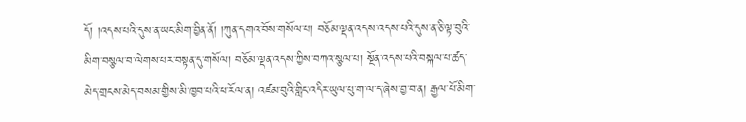དོ། །འདས་པའི་དུས་ན་ཡང་མིག་བྱིན་ནོ། །ཀུན་དགའ་བོས་གསོལ་པ། བཅོམ་ལྡན་འདས་འདས་པའི་དུས་ན་ཅི་ལྟ་བུའི་མིག་བསྩལ་བ་ལེགས་པར་བསྟན་དུ་གསོལ། བཅོམ་ལྡན་འདས་ཀྱིས་བཀའ་སྩལ་པ། སྔོན་འདས་པའི་བསྐལ་པ་ཚད་མེད་གྲངས་མེད་བསམ་གྱིས་མི་ཁྱབ་པའི་ཕ་རོལ་ན། འཛམ་བུའི་གླིང་འདིར་ཡུལ་པུ་ག་ལ་ད་ཞེས་བྱ་བ་ན། རྒྱལ་པོ་མིག་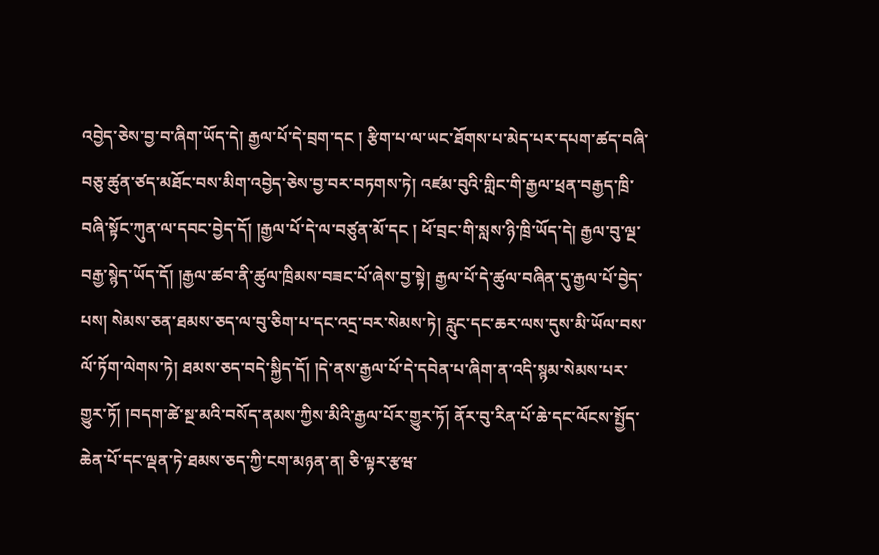འབྱེད་ཅེས་བྱ་བ་ཞིག་ཡོད་དེ། རྒྱལ་པོ་དེ་བྲག་དང ། རྩིག་པ་ལ་ཡང་ཐོགས་པ་མེད་པར་དཔག་ཚད་བཞི་བཅུ་ཚུན་ཙད་མཐོང་བས་མིག་འབྱེད་ཅེས་བྱ་བར་བཏགས་ཏེ། འཛམ་བུའི་གླིང་གི་རྒྱལ་ཕྲན་བརྒྱད་ཁྲི་བཞི་སྟོང་ཀུན་ལ་དབང་བྱེད་དོ། །རྒྱལ་པོ་དེ་ལ་བཙུན་མོ་དང ། ཕོ་བྲང་གི་སླས་ཉི་ཁྲི་ཡོད་དེ། རྒྱལ་བུ་ལྔ་བརྒྱ་སྙེད་ཡོད་དོ། །རྒྱལ་ཚབ་ནི་ཚུལ་ཁྲིམས་བཟང་པོ་ཞེས་བྱ་སྟེ། རྒྱལ་པོ་དེ་ཚུལ་བཞིན་དུ་རྒྱལ་པོ་བྱེད་པས། སེམས་ཅན་ཐམས་ཅད་ལ་བུ་ཅིག་པ་དང་འདྲ་བར་སེམས་ཏེ། རླུང་དང་ཆར་ལས་དུས་མི་ཡོལ་བས་ལོ་ཏོག་ལེགས་ཏེ། ཐམས་ཅད་བདེ་སྐྱིད་དོ། །དེ་ནས་རྒྱལ་པོ་དེ་དབེན་པ་ཞིག་ན་འདི་སྙམ་སེམས་པར་གྱུར་ཏོ། །བདག་ཚེ་སྔ་མའི་བསོད་ནམས་ཀྱིས་མིའི་རྒྱལ་པོར་གྱུར་ཏོ། ནོར་བུ་རིན་པོ་ཆེ་དང་ལོངས་སྤྱོད་ཆེན་པོ་དང་ལྡན་ཏེ་ཐམས་ཅད་ཀྱི་ངག་མཉན་ན། ཅི་ལྟར་རྩཝ་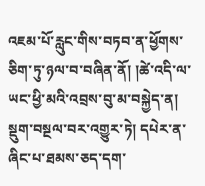འཇམ་པོ་རླུང་གིས་བཏབ་ན་ཕྱོགས་ཅིག་ཏུ་ཉལ་བ་བཞིན་ནོ། །ཚེ་འདི་ལ་ཡང་ཕྱི་མའི་འབྲས་བུ་མ་བསྐྱེད་ན། སྡུག་བསྔལ་བར་འགྱུར་ཏེ། དཔེར་ན་ཞིང་པ་ཐམས་ཅད་དག་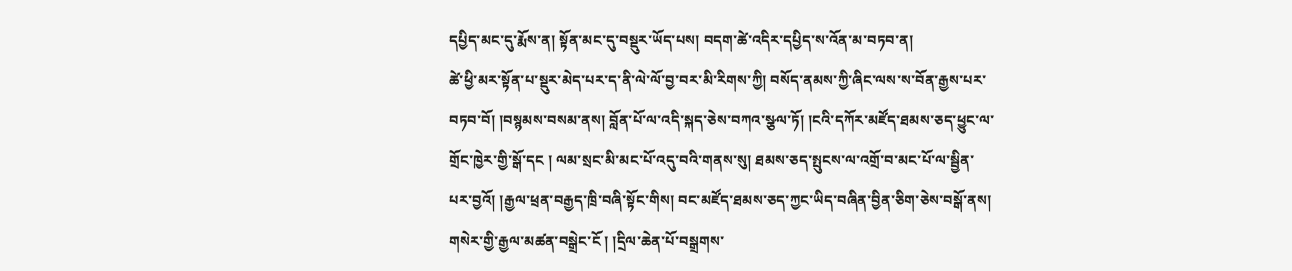དཔྱིད་མང་དུ་རྨོས་ན། སྟོན་མང་དུ་བསྡུར་ཡོད་པས། བདག་ཚེ་འདིར་དཔྱིད་ས་འོན་མ་བཏབ་ན།
ཚེ་ཕྱི་མར་སྟོན་པ་སྡུར་མེད་པར་ད་ནི་ལེ་ལོ་བྱ་བར་མི་རིགས་ཀྱི། བསོད་ནམས་ཀྱི་ཞིང་ལས་ས་བོན་རྒྱས་པར་བཏབ་བོ། །བསྙམས་བསམ་ནས། བློན་པོ་ལ་འདི་སྐད་ཅེས་བཀའ་སྩལ་ཏོ། །ངའི་དཀོར་མཛོད་ཐམས་ཅད་ཕྱུང་ལ་གྲོང་ཁྱེར་གྱི་སྒོ་དང ། ལམ་སྲང་མི་མང་པོ་འདུ་བའི་གནས་སུ། ཐམས་ཅད་སྤུངས་ལ་འགྲོ་བ་མང་པོ་ལ་སྦྱིན་པར་བྱའོ། །རྒྱལ་ཕྲན་བརྒྱད་ཁྲི་བཞི་སྟོང་གིས། བང་མཛོད་ཐམས་ཅད་ཀྱང་ཡིད་བཞིན་བྱིན་ཅིག་ཅེས་བསྒོ་ནས། གསེར་གྱི་རྒྱལ་མཚན་བསྒྲེང་ངོ ། །དྲིལ་ཆེན་པོ་བསྒྲགས་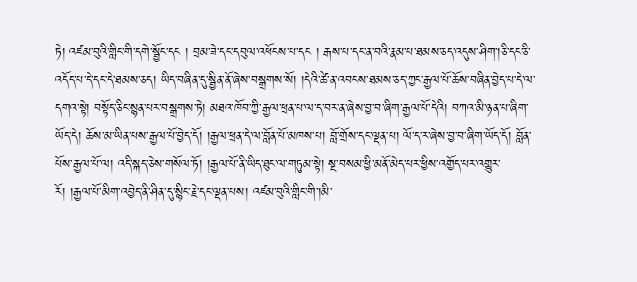ཏེ། འཛམ་བུའི་གླིང་གི་དགེ་སྦྱོང་དང ། བྲམ་ཟེ་དང་དབུལ་འཕོངས་པ་དང ། རྒས་པ་དང་ན་བའི་རྣམ་པ་ཐམས་ཅད་འདུས་ཤིག་།ཅི་དང་ཅི་འདོད་པ་དེ་དང་དེ་ཐམས་ཅད། ཡིད་བཞིན་དུ་སྦྱིན་ནོ་ཞེས་བསྒྲགས་སོ། །དེའི་ཚེ་ན་འབངས་ཐམས་ཅད་ཀྱང་རྒྱལ་པོ་ཆོས་བཞིན་བྱེད་པ་དེ་ལ་དགའ་སྟེ། བསྟོད་ཅིང་སྙན་པར་བསྒྲགས་ཏེ། མཐའ་ཁོབ་ཀྱི་རྒྱལ་ཕྲན་པ་ལ་ད་བར་ན་ཞེས་བྱ་བ་ཞིག་རྒྱལ་པོ་དེའི། བཀའ་མི་ཉན་པ་ཞིག་ཡོད་དེ། ཆོས་མ་ཡིན་པས་རྒྱལ་པོ་བྱེད་དོ། །རྒྱལ་ཕྲན་དེ་ལ་བློན་པོ་མཁས་པ། བློ་གྲོས་དང་ལྡན་པ། ལོ་ད་ར་ཞེས་བྱ་བ་ཞིག་ཡོད་དོ། བློན་པོས་རྒྱལ་པོ་ལ། འདི་སྐད་ཅེས་གསོལ་ཏོ། །རྒྱལ་པོ་ནི་ཡིད་ཐུང་ལ་གཏུམ་སྟེ། སྔ་བསམ་ཕྱི་མནོ་མེད་པར་ཕྱིས་འགྱོད་པར་འགྱུར་རོ། །རྒྱལ་པོ་མིག་འབྱེད་ནི་ཤིན་དུ་སྙིང་རྗེ་དང་ལྡན་པས། འཛམ་བུའི་གླིང་གི་།མི་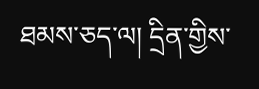ཐམས་ཅད་ལ། དྲིན་གྱིས་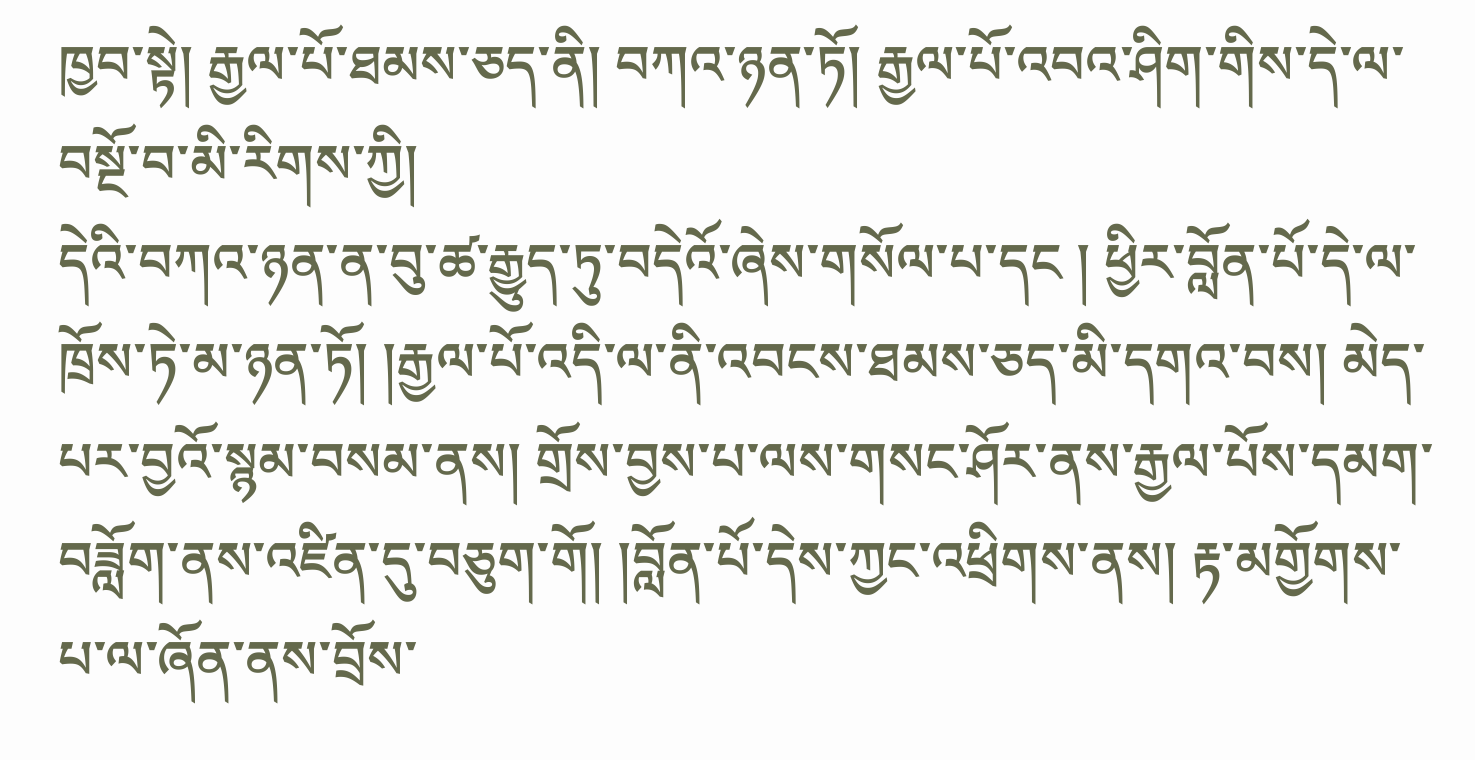ཁྱབ་སྟེ། རྒྱལ་པོ་ཐམས་ཅད་ནི། བཀའ་ཉན་ཏོ། རྒྱལ་པོ་འབའ་ཤིག་གིས་དེ་ལ་བསྔོ་བ་མི་རིགས་ཀྱི།
དེའི་བཀའ་ཉན་ན་བུ་ཚ་རྒྱུད་ཏུ་བདེའོ་ཞེས་གསོལ་པ་དང ། ཕྱིར་བློན་པོ་དེ་ལ་ཁྲོས་ཏེ་མ་ཉན་ཏོ། །རྒྱལ་པོ་འདི་ལ་ནི་འབངས་ཐམས་ཅད་མི་དགའ་བས། མེད་པར་བྱའོ་སྙམ་བསམ་ནས། གྲོས་བྱས་པ་ལས་གསང་ཤོར་ནས་རྒྱལ་པོས་དམག་བཟློག་ནས་འཛིན་དུ་བཅུག་གོ། །བློན་པོ་དེས་ཀྱང་འཕྲིགས་ནས། རྟ་མགྱོགས་པ་ལ་ཞོན་ནས་བྲོས་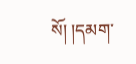སོ། །དམག་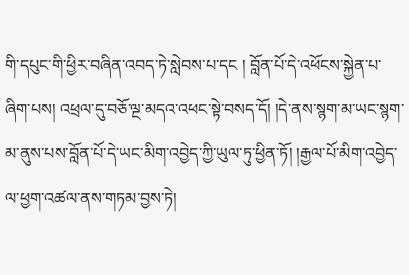གི་དཔུང་གི་ཕྱིར་བཞིན་འབད་ཏེ་སླེབས་པ་དང ། བློན་པོ་དེ་འཕོངས་སྐྱེན་པ་ཞིག་པས། འཕྲལ་དུ་བཅོ་ལྔ་མདའ་འཕང་སྟེ་བསད་དོ། །དེ་ནས་སྙག་མ་ཡང་སྙག་མ་ནུས་པས་བློན་པོ་དེ་ཡང་མིག་འབྱེད་ཀྱི་ཡུལ་ཏུ་ཕྱིན་ཏོ། །རྒྱལ་པོ་མིག་འབྱེད་ལ་ཕྱག་འཚལ་ནས་གཏམ་བྱས་ཏེ།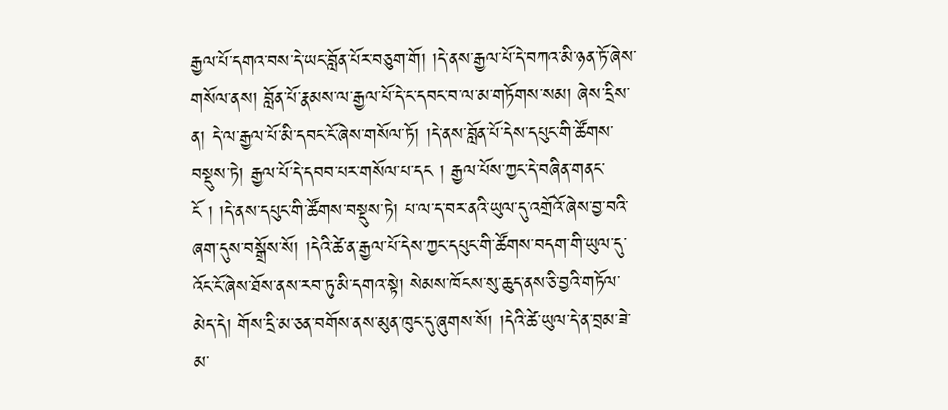རྒྱལ་པོ་དགའ་བས་དེ་ཡང་བློན་པོར་བཅུག་གོ། །དེ་ནས་རྒྱལ་པོ་དེ་བཀའ་མི་ཉན་ཏོ་ཞེས་གསོལ་ནས། བློན་པོ་རྣམས་ལ་རྒྱལ་པོ་དེ་ང་དབང་བ་ལ་མ་གཏོགས་སམ། ཞེས་དྲིས་ན། དེ་ལ་རྒྱལ་པོ་མི་དབང་ངོ་ཞེས་གསོལ་ཏོ། །དེ་ནས་བློན་པོ་དེས་དཔུང་གི་ཚོགས་བསྡུས་ཏེ། རྒྱལ་པོ་དེ་དབབ་པར་གསོལ་པ་དང ། རྒྱལ་པོས་ཀྱང་དེ་བཞིན་གནང་ངོ ། །དེ་ནས་དཔུང་གི་ཚོགས་བསྡུས་ཏེ། པ་ལ་ད་བར་ནའི་ཡུལ་དུ་འགྲོའོ་ཞེས་བྱ་བའི་ཞག་དུས་བསྒྲོས་སོ། །དེའི་ཚེ་ན་རྒྱལ་པོ་དེས་ཀྱང་དཔུང་གི་ཚོགས་བདག་གི་ཡུལ་དུ་འོང་ངོ་ཞེས་ཐོས་ནས་རབ་ཏུ་མི་དགའ་སྟེ། སེམས་ཁོངས་སུ་ཆུད་ནས་ཅི་བྱའི་གཏོལ་མེད་དེ། གོས་དྲི་མ་ཅན་བགོས་ནས་མུན་ཁུང་དུ་ཞུགས་སོ། །དེའི་ཚེ་ཡུལ་དེ་ན་བྲམ་ཟེ་མ་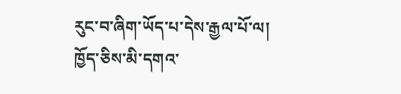རུང་བ་ཞིག་ཡོད་པ་དེས་རྒྱལ་པོ་ལ། ཁྱོད་ཅིས་མི་དགའ་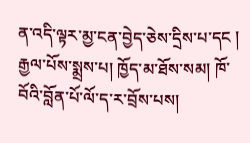ན་འདི་ལྟར་མྱ་ངན་བྱེད་ཅེས་དྲིས་པ་དང ། རྒྱལ་པོས་སྨྲས་པ། ཁྱོད་མ་ཐོས་སམ། ཁོ་བོའི་བློན་པོ་ལོ་ད་ར་བྲོས་པས།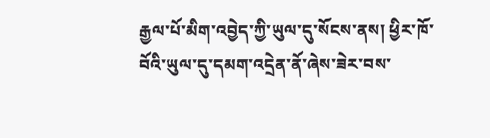རྒྱལ་པོ་མིག་འབྱེད་ཀྱི་ཡུལ་དུ་སོངས་ནས། ཕྱིར་ཁོ་བོའི་ཡུལ་དུ་དམག་འདྲེན་ནོ་ཞེས་ཟེར་བས་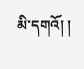མི་དགའོ། །